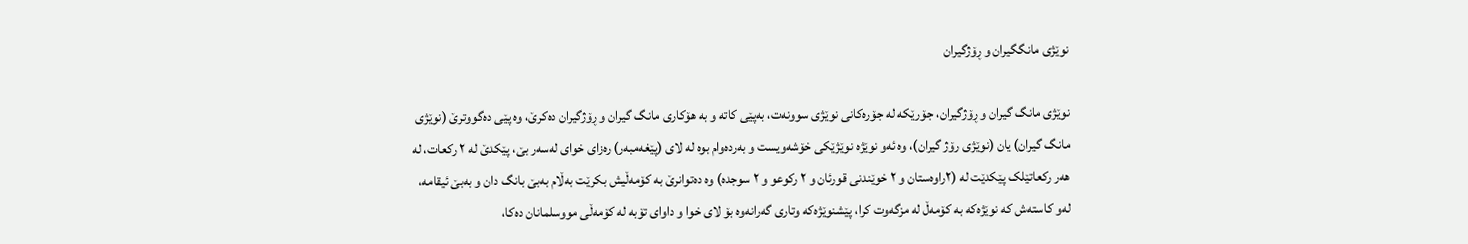نوێژی مانگگیران و ڕۆژگیران

نوێژی مانگ گیران و ڕۆژگیران، جۆرێکە لە جۆرەکانی نوێژی سوونەت، بەپێی کاتە و بە ھۆکاری مانگ گیران و ڕۆژگیران دەکرێ، وە پێی دەگووترێ (نوێژی مانگ گیران) یان (نوێژی رۆژ گیران)، وە ئەو نوێژە نوێژێکی خۆشەویست و بەردەوام بوە لە لای (پێغەمبەر) رەزای خوای لەسەر بێ، پێکدێ لە ٢ رکعات، لە ھەر رکعاتێلک پێکدێت لە (٢راوەستان و ٢ خوێندنی قورئان و ٢ رکوعو و ٢ سوجدە) وە دەتوانرێ بە کۆمەڵیش بکرێت بەڵام بەبێ بانگ دان و بەبێ ئیقامە، لەو کاستەش کە نوێژەکە بە کۆمەڵ لە مزگەوت کرا، پێشنوێژەکە وتاری گەرانەوە بۆ لای خوا و داوای تۆبە لە کۆمەڵی مووسلمانان دەکا،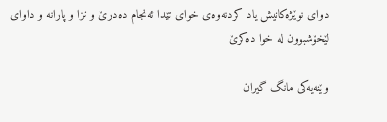دوای نوێژەکانیش یاد کردنەوەی خوای تێدا ئەنجام دەدرێ و نزا و پارانە و داوای لێخۆشبوون لە خوا دەکرێ

وێنەیەکی مانگ گیران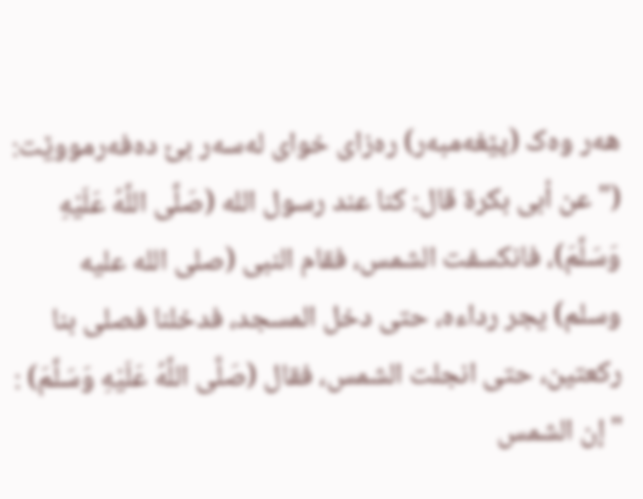ھەر وەک (پێغەمبەر) رەزای خوای لەسەر بێ دەفەرمووێت: ("عن أبی بکرة قال: کنا عند رسول اللە (صَلَّی اللَّەُ عَلَیْەِ وَسَلَّمَ)، فانکسفت الشمس، فقام النبی (صلی اللە علیە وسلم) یجر رداءە، حتی دخل المسجد، فدخلنا فصلی بنا رکعتین، حتی انجلت الشمس، فقال (صَلَّی اللَّەُ عَلَیْەِ وَسَلَّمَ) : "إن الشمس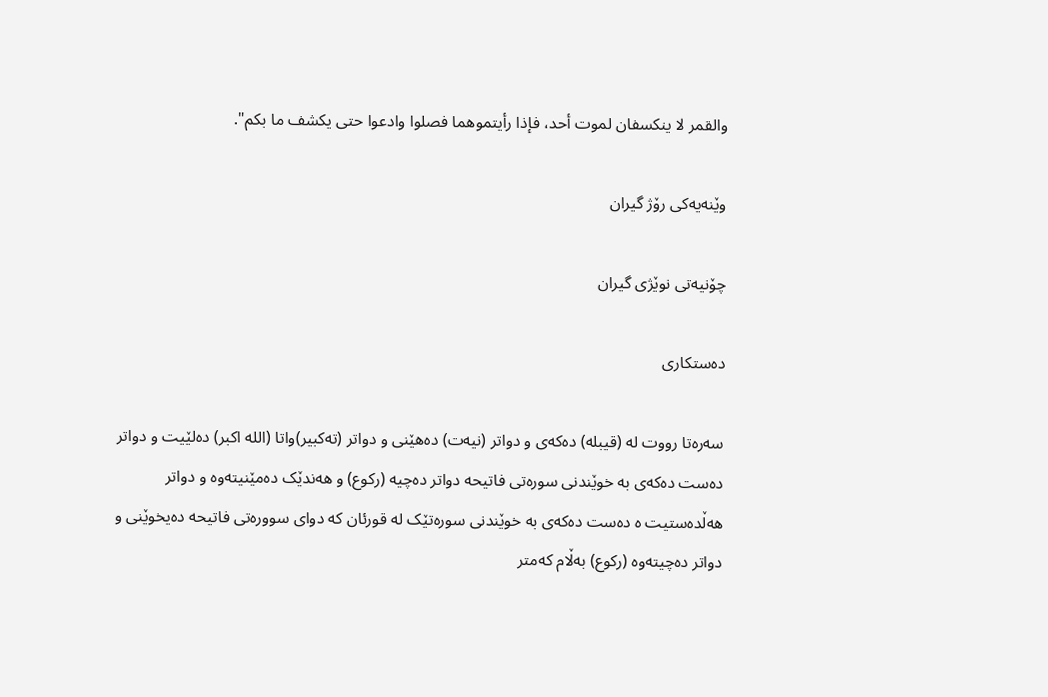والقمر لا ینکسفان لموت أحد، فإذا رأیتموھما فصلوا وادعوا حتی یکشف ما بکم".

وێنەیەکی رۆژ گیران

چۆنیەتی نوێژی گیران

دەستکاری

سەرەتا رووت لە (قیبلە) دەکەی و دواتر (نیەت) دەھێنی و دواتر (تەکبیر)واتا (اللە اکبر) دەلێیت و دواتر دەست دەکەی بە خوێندنی سورەتی فاتیحە دواتر دەچیە (رکوع) و ھەندێک دەمێنیتەوە و دواتر ھەڵدەستیت ە دەست دەکەی بە خوێندنی سورەتێک لە قورئان کە دوای سوورەتی فاتیحە دەیخوێنی و دواتر دەچیتەوە (رکوع) بەڵام کەمتر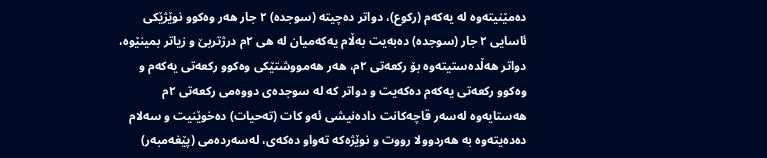دەمێنیتەوە لە یەکەم (رکوع)، دواتر دەچیتە (سوجدە) ٢ جار ھەر وەکوو نوێژێکی ئاسایی ٢ جار (سوجدە) دەبەیت بەڵام یەکەمیان لە ھی ٢م درژتربێ و زیاتر بمینێوە، دواتر ھەڵدەستیتەوە بۆ رکعەتی ٢م، ھەر ھەمووشتێکی وەکوو رکعەتی یەکەم و وەکوو رکعەتی یەکەم دەکەیت و دواتر کە لە سوجدەی دووەمی رکعەتی ٢م ھەستایەوە لەسەر قاچەکانت دادەنیشی ئەو کات (تەحیات) دەخوێنیت و سەلام دەدەیتەوە بە ھەردوولا رووت و نوێژەکە تەواو دەکەی، لەسەردەمی (پێغەمبەر)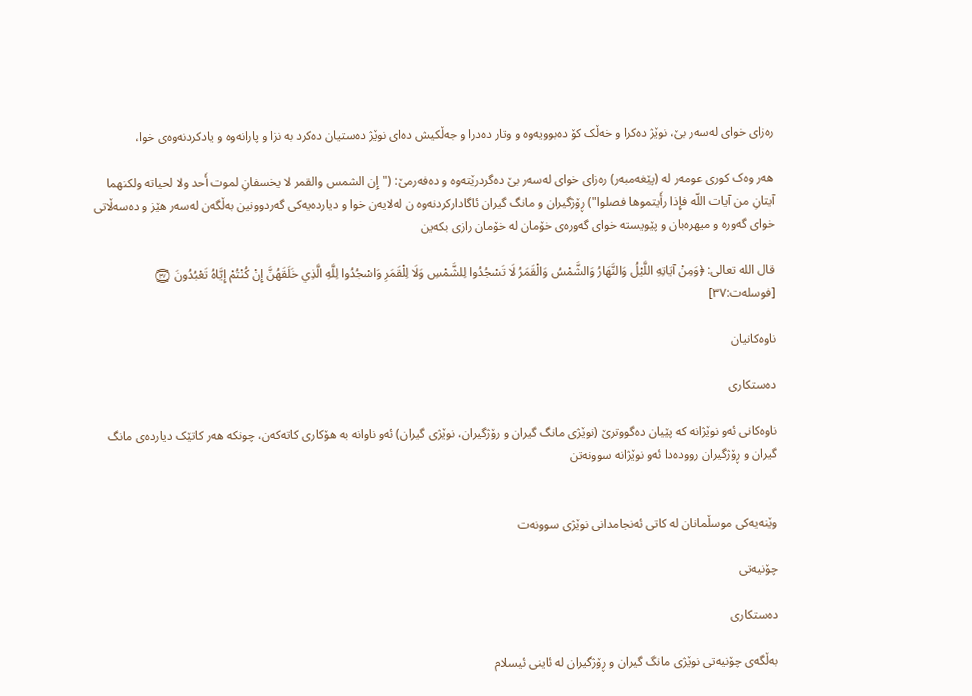رەزای خوای لەسەر بێ، نوێژ دەکرا و خەڵک کۆ دەبوویەوە و وتار دەدرا و جەڵکیش دەای نوێژ دەستیان دەکرد بە نزا و پارانەوە و یادکردنەوەی خوا،

ھەر وەک کوری عومەر لە (پێغەمبەر) رەزای خوای لەسەر بێ دەگردرێتەوە و دەفەرمێ: ("إِن الشمس والقمر لا یخسفانِ لموت أَحد ولا لحیاتە ولکنھما آیتانِ من آیات اللّە فإِذا رأَیتموھا فصلوا") ڕۆژگیران و مانگ گیران ئاگادارکردنەوە ن لەلایەن خوا و دیاردەیەکی گەردوونین بەڵگەن لەسەر ھێز و دەسەڵاتی خوای گەورە و میھرەبان و پێویستە خوای گەورەی خۆمان لە خۆمان رازی بکەین

قال اللە تعالی: ﴿وَمِنْ آيَاتِهِ اللَّيْلُ وَالنَّهَارُ وَالشَّمْسُ وَالْقَمَرُ لَا تَسْجُدُوا لِلشَّمْسِ وَلَا لِلْقَمَرِ وَاسْجُدُوا لِلَّهِ الَّذِي خَلَقَهُنَّ إِنْ كُنْتُمْ إِيَّاهُ تَعْبُدُونَ ۝٣٧ [فوسلەت:٣٧]

ناوەکانیان

دەستکاری

ناوەکانی ئەو نوێژانە کە پێیان دەگووترێ (نوێژی مانگ گیران و رۆژگیران، نوێژی گیران) ئەو ناوانە بە ھۆکاری کاتەکەن، چونکە ھەر کاتێک دیاردەی مانگ گیران و ڕۆژگیران روودەدا ئەو نوێژانە سوونەتن


وێنەیەکی موسڵمانان لە کاتی ئەنجامدانی نوێژی سوونەت

چۆنیەتی

دەستکاری

بەڵگەی چۆنیەتی نوێژی مانگ گیران و ڕۆژگیران لە ئاینی ئیسلام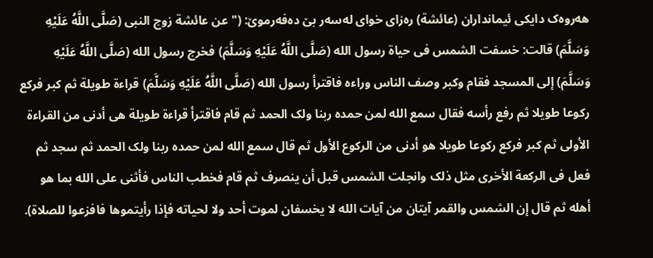ھەروەک دایکی ئیمانداران (عائشة) رەزای خوای لەسەر بێ دەفەرموێ: ("عن عائشة زوج النبی (صَلَّی اللَّەُ عَلَیْەِ وَسَلَّمَ) قالت: خسفت الشمس فی حیاة رسول اللە (صَلَّی اللَّەُ عَلَیْەِ وَسَلَّمَ) فخرج رسول اللە (صَلَّی اللَّەُ عَلَیْەِ وَسَلَّمَ) إلی المسجد فقام وکبر وصف الناس وراءە فاقترأ رسول اللە (صَلَّی اللَّەُ عَلَیْەِ وَسَلَّمَ) قراءة طویلة ثم کبر فرکع رکوعا طویلا ثم رفع رأسە فقال سمع اللە لمن حمدە ربنا ولک الحمد ثم قام فاقترأ قراءة طویلة ھی أدنی من القراءة الأولی ثم کبر فرکع رکوعا طویلا ھو أدنی من الرکوع الأول ثم قال سمع اللە لمن حمدە ربنا ولک الحمد ثم سجد ثم فعل فی الرکعة الأخری مثل ذلک وانجلت الشمس قبل أن ینصرف ثم قام فخطب الناس فأثنی علی اللە بما ھو أھلە ثم قال إن الشمس والقمر آیتان من آیات اللە لا یخسفان لموت أحد ولا لحیاتە فإذا رأیتموھا فافزعوا للصلاة).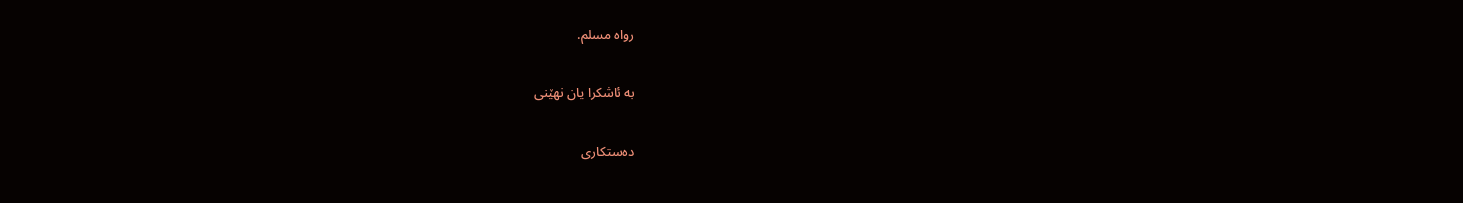رواە مسلم.

بە ئاشکرا یان نھێنی

دەستکاری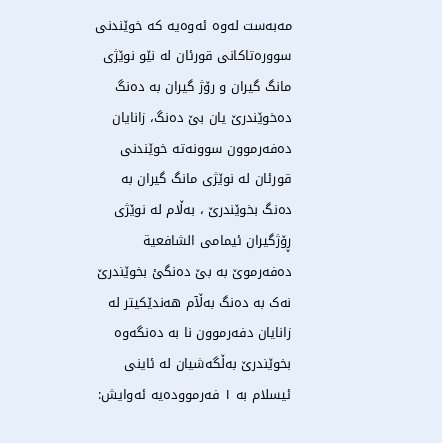مەبەست لەوە ئەوەیە کە خوێندنی سوورەتاکانی قورئان لە نێو نوێژی مانگ گیران و رۆژ گیران بە دەنگ دەخوێندرێ یان بێ دەنگ، زانایان دەفەرموون سوونەتە خوێندنی قورئان لە نوێژی مانگ گیران بە دەنگ بخوێندرێ ، بەڵام لە نوێژی ڕۆژگیران ئیمامی الشافعیة دەفەرموێ بە بێ دەنگئ بخوێندرێ نەک بە دەنگ بەڵآم ھەندێکیتر لە زانایان دفەرموون نا بە دەنگەوە بخوێندرێ بەڵگەشیان لە ئاینی ئیسلام بە ١ فەرموودەیە ئەوایش: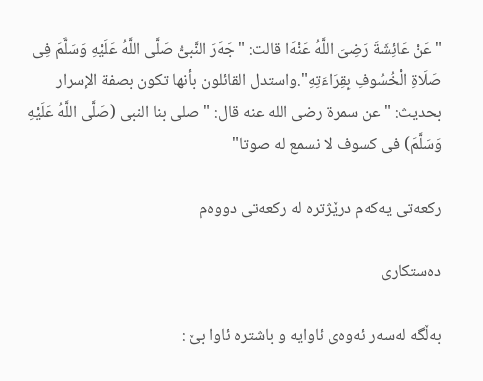"عَنْ عَائِشَةَ رَضِیَ اللَّەُ عَنْەَا قالت: "جَەَرَ النَّبیُّ صَلَّی اللَّەُ عَلَیْەِ وَسَلَّمَ فِی صَلَاةِ الْخُسُوفِ بِقِرَاءَتِەِ".واستدل القائلون بأنھا تکون بصفة الإسرار بحدیث: "عن سمرة رضی اللە عنە قال: "صلی بنا النبی (صَلَّی اللَّەُ عَلَیْەِ وَسَلَّمَ) فی کسوف لا نسمع لە صوتا"

رکعەتی یەکەم درێژترە لە رکعەتی دووەم

دەستکاری

بەڵگە لەسەر ئەوەی ئاوایە و باشترە ئاوا بێ :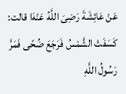عَنْ عَائِشَةَ رَضِیَ اللَّەُ عَنْەَا قالت: کَسَفَتْ الشَّمْسُ فَرَجَعَ ضُحًی فَمَرَّ رَسُولُ اللَّەِ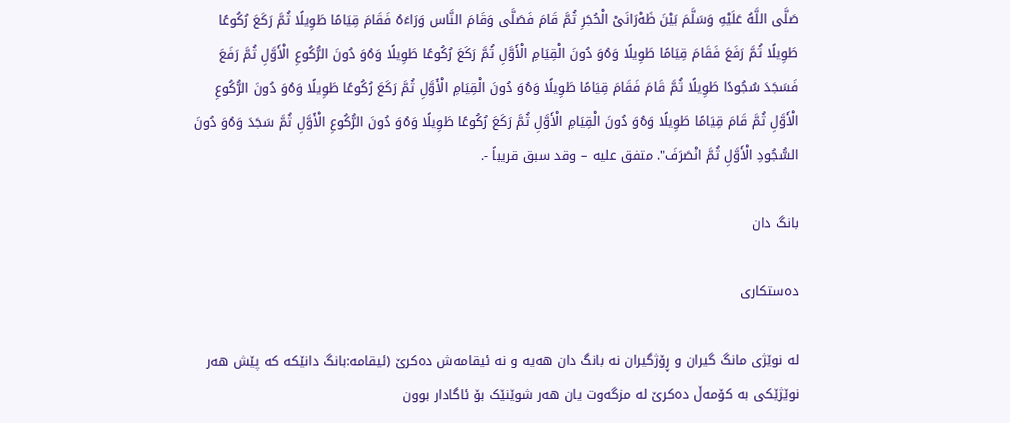صَلَّی اللَّەُ عَلَیْەِ وَسَلَّمَ بَیْنَ ظَەْرَانَیْ الْحُجَرِ ثُمَّ قَامَ فَصَلَّی وَقَامَ النَّاس وَرَاءَەُ فَقَامَ قِیَامًا طَوِیلًا ثُمَّ رَکَعَ رُکُوعًا طَوِیلًا ثُمَّ رَفَعَ فَقَامَ قِیَامًا طَوِیلًا وَەُوَ دُونَ الْقِیَامِ الْأَوَّلِ ثُمَّ رَکَعَ رُکُوعًا طَوِیلًا وَەُوَ دُونَ الرُّکُوعِ الْأَوَّلِ ثُمَّ رَفَعَ فَسَجَدَ سُجُودًا طَوِیلًا ثُمَّ قَامَ فَقَامَ قِیَامًا طَوِیلًا وَەُوَ دُونَ الْقِیَامِ الْأَوَّلِ ثُمَّ رَکَعَ رُکُوعًا طَوِیلًا وَەُوَ دُونَ الرُّکُوعِ الْأَوَّلِ ثُمَّ قَامَ قِیَامًا طَوِیلًا وَەُوَ دُونَ الْقِیَامِ الْأَوَّلِ ثُمَّ رَکَعَ رُکُوعًا طَوِیلًا وَەُوَ دُونَ الرُّکُوعِ الْأَوَّلِ ثُمَّ سَجَدَ وَەُوَ دُونَ السُّجُودِ الْأَوَّلِ ثُمَّ انْصَرَفَ". متفق علیە – وقد سبق قریباً -.

بانگ دان

دەستکاری

لە نوێژی مانگ گیران و ڕۆژگیران نە بانگ دان ھەیە و نە ئیقامەش دەکرێ (ئیقامە:بانگ دانێکە کە پێش ھەر نوێژێکی بە کۆمەڵ دەکرێ لە مزگەوت یان ھەر شوێنێک بۆ ئاگادار بوون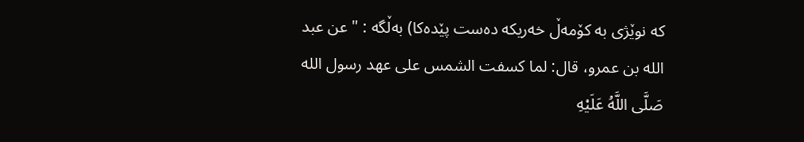کە نوێژی بە کۆمەڵ خەریکە دەست پێدەکا) بەڵگە : "عن عبد اللە بن عمرو، قال: لما کسفت الشمس علی عھد رسول اللە صَلَّی اللَّەُ عَلَیْەِ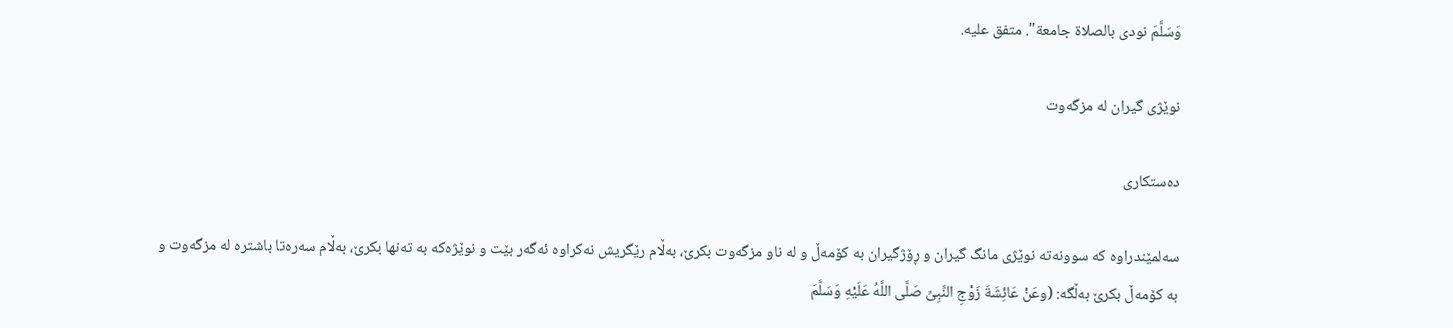وَسَلَّمَ نودی بالصلاة جامعة". متفق علیە.

نوێژی گیران لە مزگەوت

دەستکاری

سەلمێندراوە کە سوونەتە نوێژی مانگ گیران و ڕۆژگیران بە کۆمەڵ و لە ناو مزگەوت بکرێ، بەڵام رێگریش نەکراوە ئەگەر بێت و نوێژەکە بە تەنھا بکرێ، بەڵام سەرەتا باشترە لە مزگەوت و بە کۆمەڵ بکرێ بەڵگە: (وعَنْ عَائِشَةَ زَوْجِ النَّبِیِّ صَلَّی اللَّەُ عَلَیْەِ وَسَلَّمَ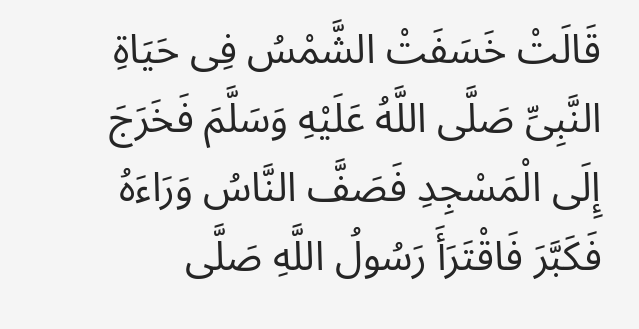قَالَتْ خَسَفَتْ الشَّمْسُ فِی حَیَاةِ النَّبِیِّ صَلَّی اللَّەُ عَلَیْەِ وَسَلَّمَ فَخَرَجَ إِلَی الْمَسْجِدِ فَصَفَّ النَّاسُ وَرَاءَەُ فَکَبَّرَ فَاقْتَرَأَ رَسُولُ اللَّەِ صَلَّی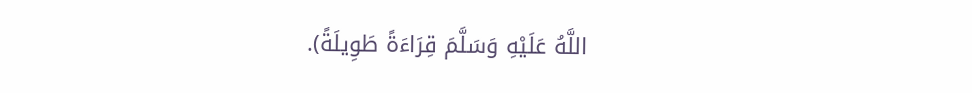اللَّەُ عَلَیْەِ وَسَلَّمَ قِرَاءَةً طَوِیلَةً).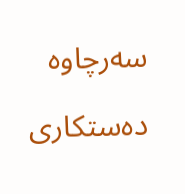سەرچاوە

دەستکاری